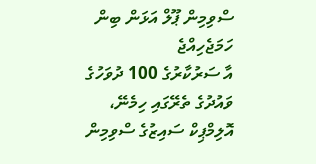ސްވިމިން ޕޫލް އަޅަން ބިން ހަމަޖެހިއްޖެ
އާ ސަރުކާރުގެ 100 ދުވަހުގެ ވައުދުގެ ތެރޭގައި ހިމެނޭ، އޮލިމްޕިކް ސައިޒުގެ ސްވިމިން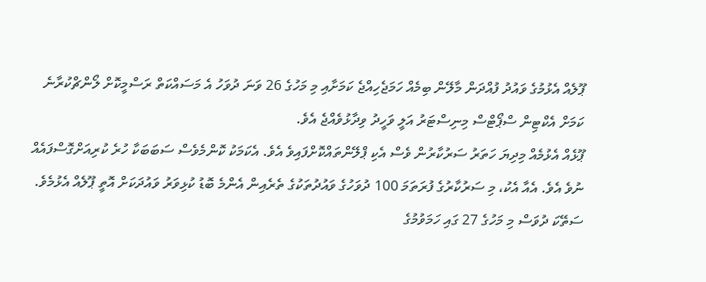ޕޫލެއް އެޅުމުގެ ވައުދު ފުއްދަން މާލޭން ބިމެއް ހަމަޖެހިއްޖެ ކަމަށާއި މި މަހުގެ 26 ވަނަ ދުވަހު އެ މަސައްކަތް ރަސްމީކޮށް ލޯންޗްކުރާނެ ކަމަށް އެކްޓިން ސްޕޯޓްސް މިނިސްޓަރު އަލީ ވަހީދު ވިދާޅުވެއްޖެ އެވެ.
ޕޫޅެއް އެޅުމެއް މިދިޔަ ހަތަރު ސަރުކާރުން ވެސް އެކި ޕްލޭންތައްކޮށްފައިވެ އެވެ. އެކަމަކު ކޮންމެވެސް ސަބަބަކާ ހުރެ ކުރިއަށްގޮސްފައެއް ނުވެ އެވެ. އެއާ އެކު، މި ސަރުކާރުގެ ފުރަތަމަ 100 ދުވަހުގެ ވައުދުތަކުގެ ތެރެއިން އެންމެ ބޮޑު ކުޅިވަރު ވައުދަކަށް އޮތީ ޕޫލެއް އެޅުމެވެ.
ސަތޭކަ ދުވަސް މި މަހުގެ 27 ގައި ހަމަވުމުގެ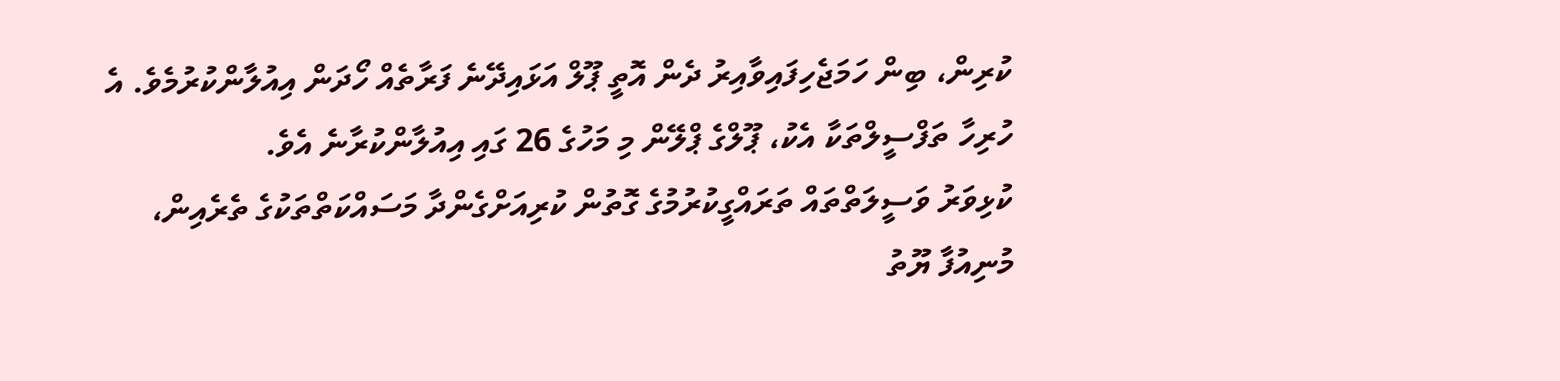ކުރިން، ބިން ހަމަޖެހިފައިވާއިރު ދެން އޮތީ ޕޫލް އަޅައިދޭނެ ފަރާތެއް ހޯދަން އިއުލާންކުރުމެވެ. އެ ހުރިހާ ތަފްސީލްތަކާ އެކު، ޕޫލްގެ ޕްލޭން މި މަހުގެ 26 ގައި އިއުލާންކުރާނެ އެވެ.
ކުޅިވަރު ވަސީލަތްތައް ތަރައްގީކުރުމުގެ ގޮތުން ކުރިއަށްގެންދާ މަސައްކަތްތަކުގެ ތެރެއިން، މުނިއުފާ ޔޫތު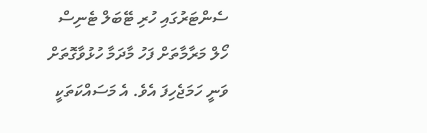ސެންޓަރުގައި ހުރި ޓޭބަލް ޓެނިސް ހޯލް މަރާމާތަށް ފަހު މާދަމާ ހުޅުވާގޮތަށް ވަނީ ހަމަޖެހިފަ އެވެ. އެ މަސައްކަތަކީ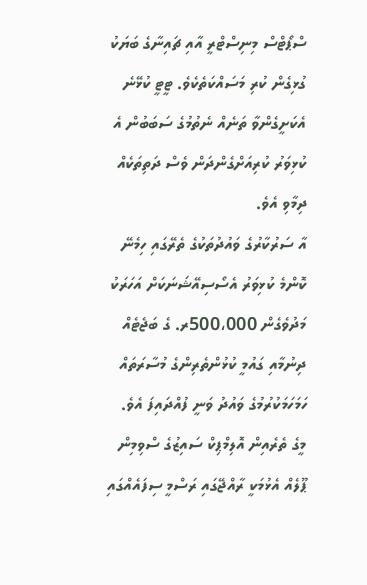ސްޕޯޓްސް މިނިސްޓްރީ އާއި ޗައިނާގެ ބަޔަކު ގުޅިގެން ކުރި މަސައްކަތެކެވެ. ޓީޓީ ކުޅޭނެ އެކަށީގެންވާ ތަނެއް ނެތުމުގެ ސަބަބުން އެ ކުޅިވަރު ކުރިއަށްގެންދަން ވެސް ދަތިތަކެއް ދިމާވި އެވެ.
އާ ސަރުކާރުގެ ވައުދުތަކުގެ ތެރޭގައި ހިމެނޭ ކޮންމެ ކުޅިވަރު އެސޯސިއޭޝަނަކަށް އަހަރަކު މަދުވެގެން 500،000ރ. ގެ ބަޖެޓެއް ދިނުމާއި ގައުމީ ކުޅުންތެރިންގެ މުސާރަތައް ހަމަހަމަކުރުމުގެ ވައުދު ވަނީ ފުއްދައިފަ އެވެ.
މީގެ ތެރެއިން އޮލިމްޕިކް ސައިޒުގެ ސްވިމިން ޕޫލެއް އެޅުމަކީ ރާއްޖޭގައި ރަސްމީ ސިފައެއްގައި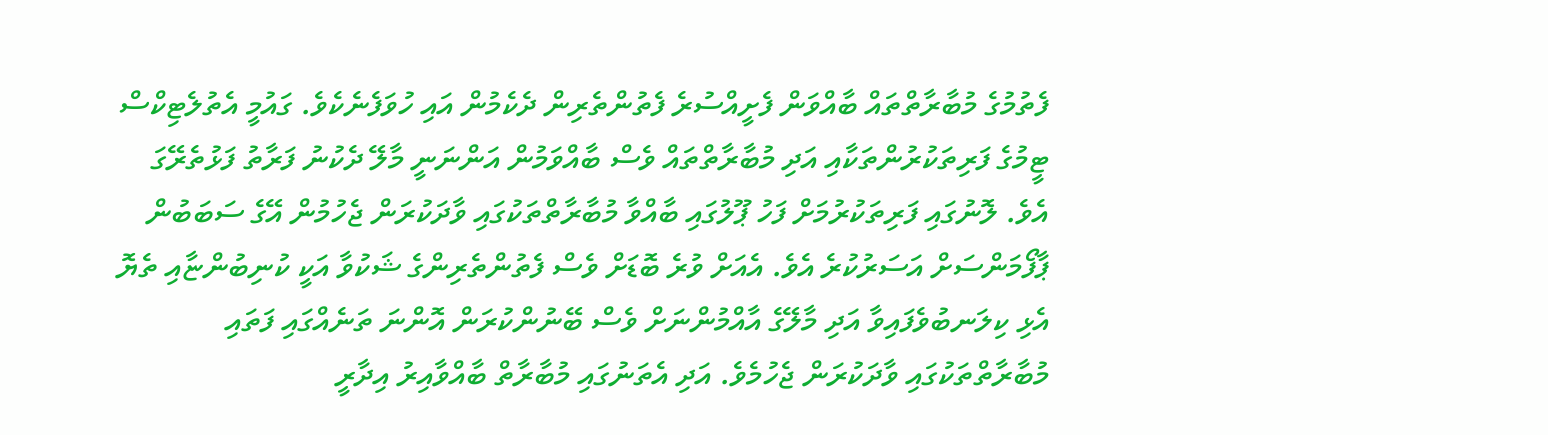ފެތުމުގެ މުބާރާތްތައް ބާއްވަން ފެށީއްސުރެ ފެތުންތެރިން ދެކެމުން އައި ހުވަފެނެކެވެ. ގައުމީ އެތުލެޓިކްސް ޓީމުގެ ފަރިތަކުރުންތަކާއި އަދި މުބާރާތްތައް ވެސް ބާއްވަމުން އަންނަނީ މާލޭ ދެކުނު ފަރާތު ފަޅުތެރޭގަ އެވެ. ލޮނުގައި ފަރިތަކުރުމަށް ފަހު ޕޫލުގައި ބާއްވާ މުބާރާތްތަކުގައި ވާދަކުރަން ޖެހުމުން އޭގެ ސަބަބުން ޕާފޯމަންސަށް އަސަރުކުރެ އެވެ. އެއަށް ވުރެ ބޮޑަށް ވެސް ފެތުންތެރިންގެ ޝަކުވާ އަކީ ކުނިބުންޏާއި ތެޔޮ އެޅި ކިލަނބުވެފައިވާ އަދި މާލޭގެ އާއްމުންނަށް ވެސް ބޭނުންކުރަން އޮންނަ ތަނެއްގައި ފަތައި މުބާރާތްތަކުގައި ވާދަކުރަން ޖެހުމެވެ. އަދި އެތަނުގައި މުބާރާތް ބާއްވާއިރު އިދާރީ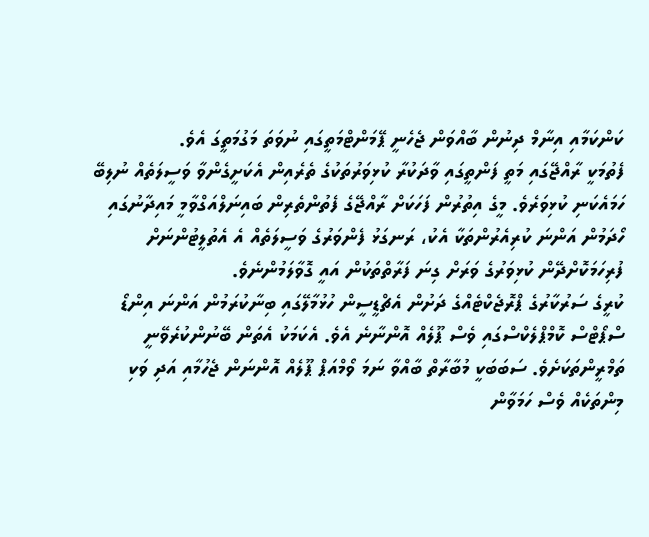ކަންކަމާއި އިނާމް ދިނުން ބާއްވަން ޖެހެނީ ޕޭމަންޓްމަތީގައި ނުވަތަ މަގުމަތީގަ އެވެ.
ފެތުމަކީ ރާއްޖޭގައި މަތީ ފަންތީގައި ވާދަކުރާ ކުޅިވަރުތަކުގެ ތެރެއިން އެކަށީގެންވާ ވަސީލަތެއް ނުލިބޭ ހަމައެކަނި ކުޅިވަރެވެ. މީގެ އިތުރުން ފަހަކަށް ރާއްޖޭގެ ފެތުންތެރިން ބައިނަލްއަގްވާމީ މައިދާނުގައި ހޯދަމުން އަންނަ ކުރިއެރުންތަކާ އެކު، ރަނގަޅު ފެންވަރުގެ ވަސީލަތެއް އެ އެތުލީޓުންނަށް ފުރިހަމަކޮށްދޭން ކުޅިވަރުގެ ވަރަށް ގިނަ ފަރާތްތަކުން އައީ ގޮވާލަމުންނެވެ.
ކުރީގެ ސަރުކާރުގެ ޕްރޮޖެކްޓެއްގެ ދަށުން އެޗްޑީސީން ހުޅުމާލޭގައި ބިނާކުރަމުން އަންނަ އިންޑޯ ސްޕޯޓްސް ކޮމްޕްލެކްސްގައި ވެސް ޕޫލެއް އޮންނާނެ އެވެ. އެކަމަކު އެތަން ބޭނުންކުރެވޭނީ ތަމްރީންތަކަށެވެ. ސަބަބަކީ މުބާރާތް ބާއްވާ ނަމަ ވޯމްއަޕް ޕޫލެއް އޮންނަން ޖެހުމާއި އަދި ވަކި މިންތަކެއް ވެސް ހަމަވާން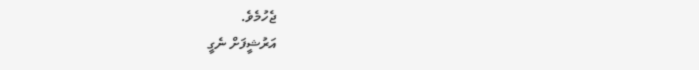ޖެހުމެވެ.
އަރުޝީފަށް ނެގީ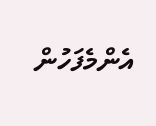އެންމެފަހުން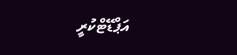އަޕްޑޭޓްކުރީ